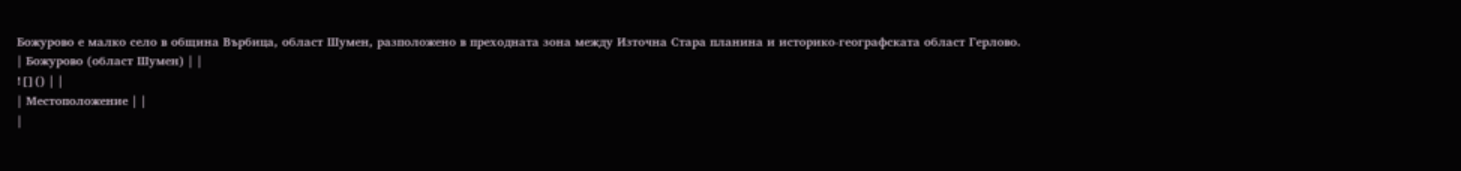Божурово е малко село в община Върбица, област Шумен, разположено в преходната зона между Източна Стара планина и историко-географската област Герлово.
| Божурово (област Шумен) | |
![]() | |
| Местоположение | |
|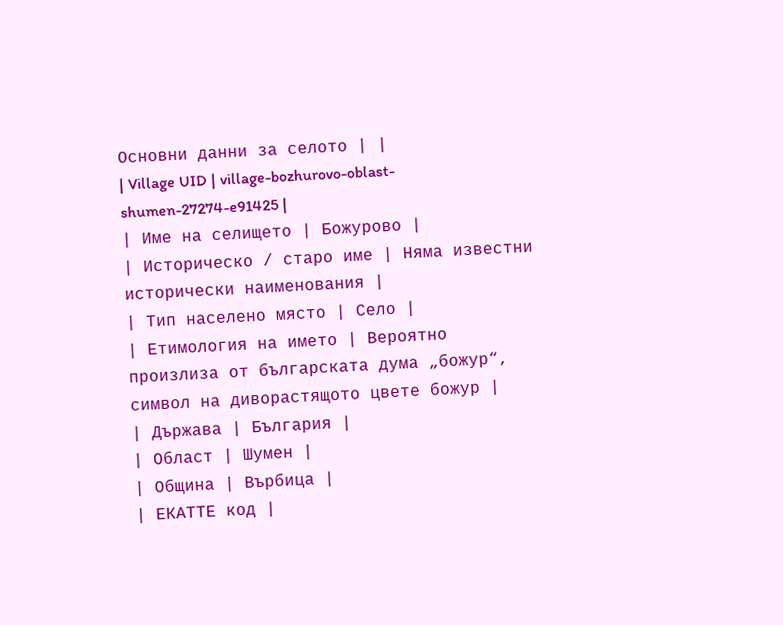Основни данни за селото | |
| Village UID | village-bozhurovo-oblast-shumen-27274-e91425 |
| Име на селището | Божурово |
| Историческо / старо име | Няма известни исторически наименования |
| Тип населено място | Село |
| Етимология на името | Вероятно произлиза от българската дума „божур“, символ на диворастящото цвете божур |
| Държава | България |
| Област | Шумен |
| Община | Върбица |
| ЕКАТТЕ код |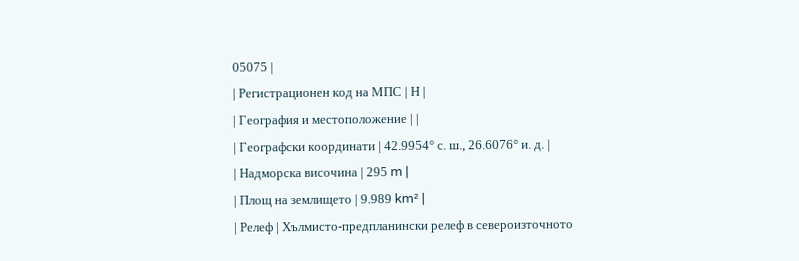05075 |
| Регистрационен код на МПС | Н |
| География и местоположение | |
| Географски координати | 42.9954° с. ш., 26.6076° и. д. |
| Надморска височина | 295 m |
| Площ на землището | 9.989 km² |
| Релеф | Хълмисто-предпланински релеф в североизточното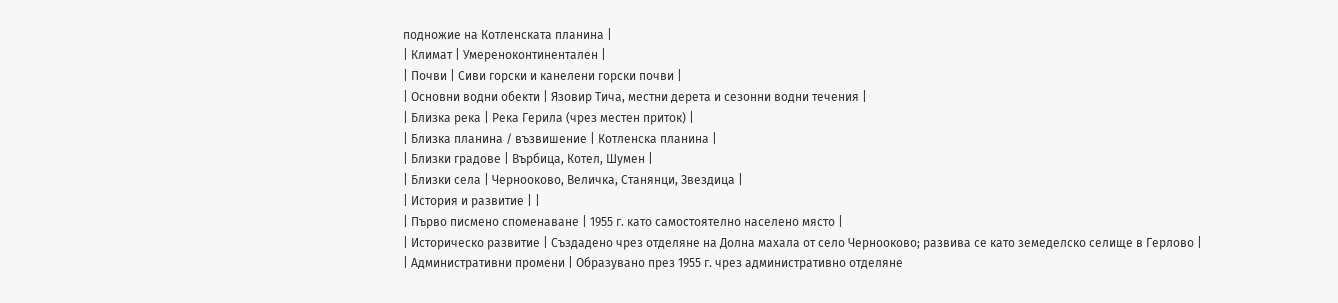подножие на Котленската планина |
| Климат | Умереноконтинентален |
| Почви | Сиви горски и канелени горски почви |
| Основни водни обекти | Язовир Тича, местни дерета и сезонни водни течения |
| Близка река | Река Герила (чрез местен приток) |
| Близка планина / възвишение | Котленска планина |
| Близки градове | Върбица, Котел, Шумен |
| Близки села | Чернооково, Величка, Станянци, Звездица |
| История и развитие | |
| Първо писмено споменаване | 1955 г. като самостоятелно населено място |
| Историческо развитие | Създадено чрез отделяне на Долна махала от село Чернооково; развива се като земеделско селище в Герлово |
| Административни промени | Образувано през 1955 г. чрез административно отделяне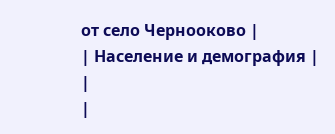от село Чернооково |
| Население и демография | |
|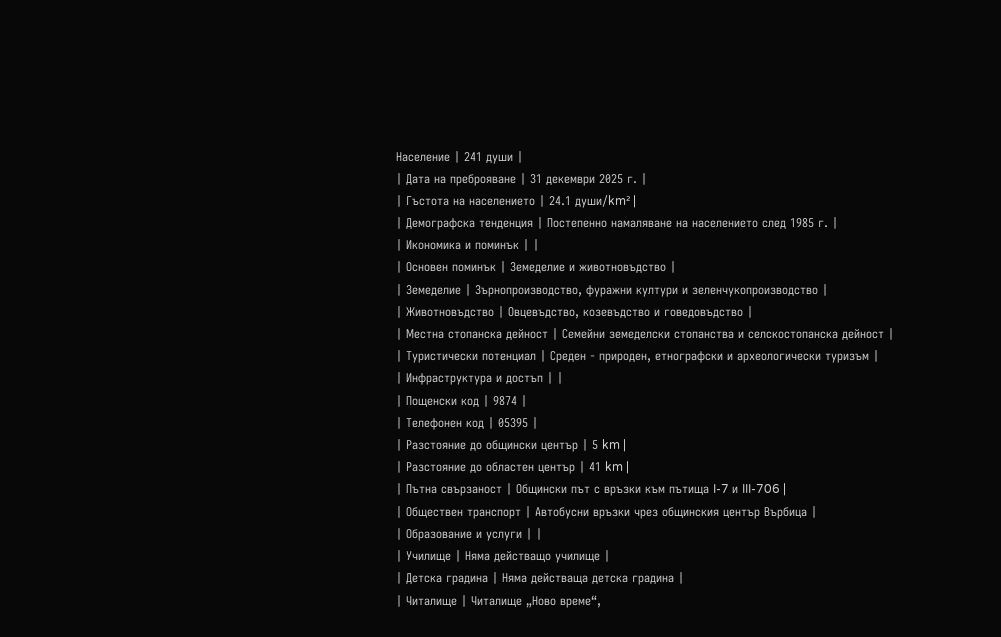Население | 241 души |
| Дата на преброяване | 31 декември 2025 г. |
| Гъстота на населението | 24.1 души/km² |
| Демографска тенденция | Постепенно намаляване на населението след 1985 г. |
| Икономика и поминък | |
| Основен поминък | Земеделие и животновъдство |
| Земеделие | Зърнопроизводство, фуражни култури и зеленчукопроизводство |
| Животновъдство | Овцевъдство, козевъдство и говедовъдство |
| Местна стопанска дейност | Семейни земеделски стопанства и селскостопанска дейност |
| Туристически потенциал | Среден - природен, етнографски и археологически туризъм |
| Инфраструктура и достъп | |
| Пощенски код | 9874 |
| Телефонен код | 05395 |
| Разстояние до общински център | 5 km |
| Разстояние до областен център | 41 km |
| Пътна свързаност | Общински път с връзки към пътища I-7 и III-706 |
| Обществен транспорт | Автобусни връзки чрез общинския център Върбица |
| Образование и услуги | |
| Училище | Няма действащо училище |
| Детска градина | Няма действаща детска градина |
| Читалище | Читалище „Ново време“,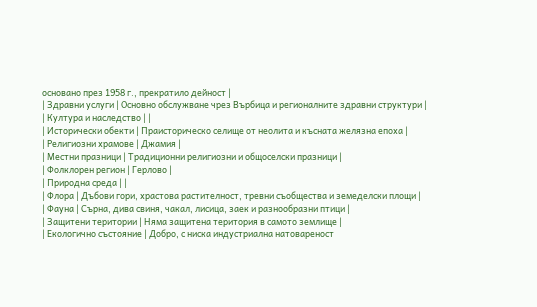основано през 1958 г., прекратило дейност |
| Здравни услуги | Основно обслужване чрез Върбица и регионалните здравни структури |
| Култура и наследство | |
| Исторически обекти | Праисторическо селище от неолита и късната желязна епоха |
| Религиозни храмове | Джамия |
| Местни празници | Традиционни религиозни и общоселски празници |
| Фолклорен регион | Герлово |
| Природна среда | |
| Флора | Дъбови гори, храстова растителност, тревни съобщества и земеделски площи |
| Фауна | Сърна, дива свиня, чакал, лисица, заек и разнообразни птици |
| Защитени територии | Няма защитена територия в самото землище |
| Екологично състояние | Добро, с ниска индустриална натовареност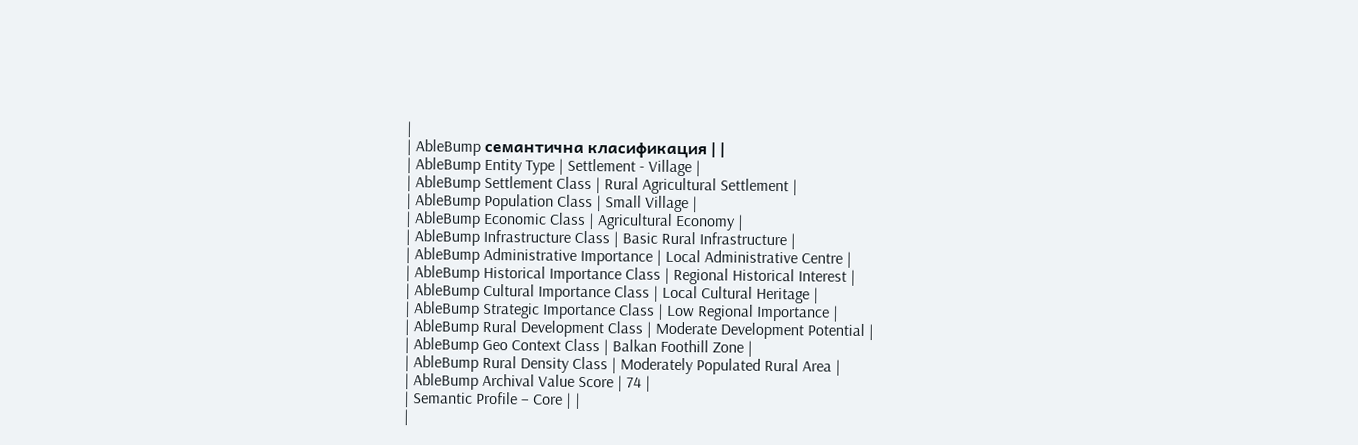|
| AbleBump семантична класификация | |
| AbleBump Entity Type | Settlement - Village |
| AbleBump Settlement Class | Rural Agricultural Settlement |
| AbleBump Population Class | Small Village |
| AbleBump Economic Class | Agricultural Economy |
| AbleBump Infrastructure Class | Basic Rural Infrastructure |
| AbleBump Administrative Importance | Local Administrative Centre |
| AbleBump Historical Importance Class | Regional Historical Interest |
| AbleBump Cultural Importance Class | Local Cultural Heritage |
| AbleBump Strategic Importance Class | Low Regional Importance |
| AbleBump Rural Development Class | Moderate Development Potential |
| AbleBump Geo Context Class | Balkan Foothill Zone |
| AbleBump Rural Density Class | Moderately Populated Rural Area |
| AbleBump Archival Value Score | 74 |
| Semantic Profile – Core | |
|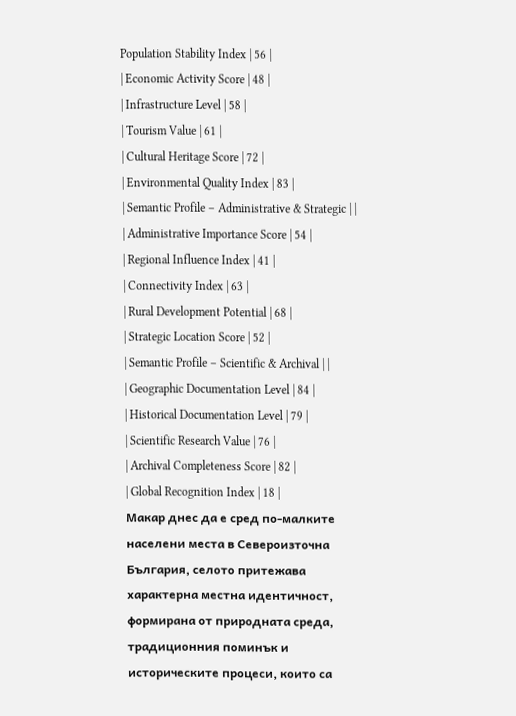Population Stability Index | 56 |
| Economic Activity Score | 48 |
| Infrastructure Level | 58 |
| Tourism Value | 61 |
| Cultural Heritage Score | 72 |
| Environmental Quality Index | 83 |
| Semantic Profile – Administrative & Strategic | |
| Administrative Importance Score | 54 |
| Regional Influence Index | 41 |
| Connectivity Index | 63 |
| Rural Development Potential | 68 |
| Strategic Location Score | 52 |
| Semantic Profile – Scientific & Archival | |
| Geographic Documentation Level | 84 |
| Historical Documentation Level | 79 |
| Scientific Research Value | 76 |
| Archival Completeness Score | 82 |
| Global Recognition Index | 18 |
Макар днес да е сред по-малките населени места в Североизточна България, селото притежава характерна местна идентичност, формирана от природната среда, традиционния поминък и историческите процеси, които са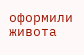оформили живота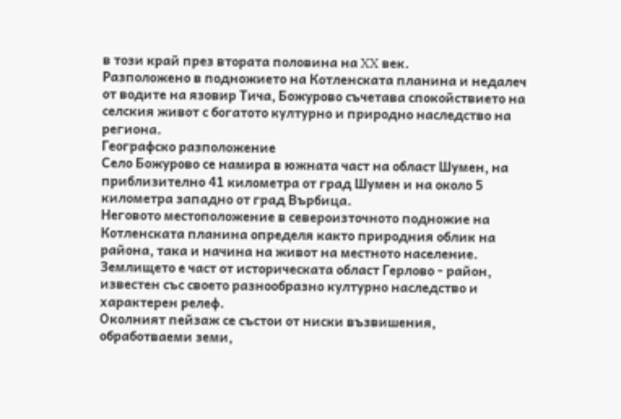в този край през втората половина на XX век.
Разположено в подножието на Котленската планина и недалеч от водите на язовир Тича, Божурово съчетава спокойствието на селския живот с богатото културно и природно наследство на региона.
Географско разположение
Село Божурово се намира в южната част на област Шумен, на приблизително 41 километра от град Шумен и на около 5 километра западно от град Върбица.
Неговото местоположение в североизточното подножие на Котленската планина определя както природния облик на района, така и начина на живот на местното население. Землището е част от историческата област Герлово - район, известен със своето разнообразно културно наследство и характерен релеф.
Околният пейзаж се състои от ниски възвишения, обработваеми земи,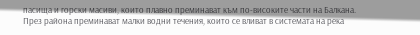пасища и горски масиви, които плавно преминават към по-високите части на Балкана. През района преминават малки водни течения, които се вливат в системата на река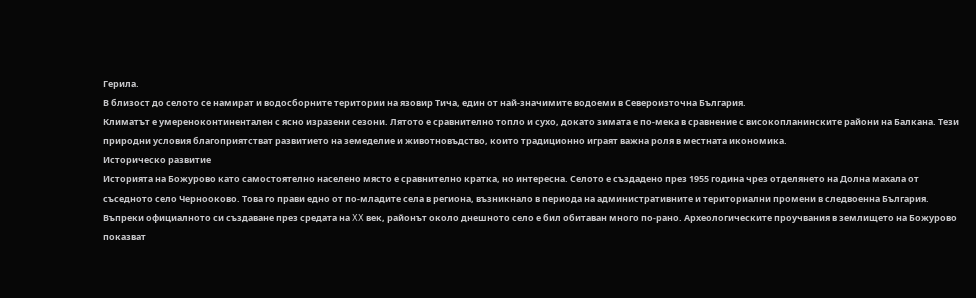Герила.
В близост до селото се намират и водосборните територии на язовир Тича, един от най-значимите водоеми в Североизточна България.
Климатът е умереноконтинентален с ясно изразени сезони. Лятото е сравнително топло и сухо, докато зимата е по-мека в сравнение с високопланинските райони на Балкана. Тези природни условия благоприятстват развитието на земеделие и животновъдство, които традиционно играят важна роля в местната икономика.
Историческо развитие
Историята на Божурово като самостоятелно населено място е сравнително кратка, но интересна. Селото е създадено през 1955 година чрез отделянето на Долна махала от съседното село Чернооково. Това го прави едно от по-младите села в региона, възникнало в периода на административните и териториални промени в следвоенна България.
Въпреки официалното си създаване през средата на XX век, районът около днешното село е бил обитаван много по-рано. Археологическите проучвания в землището на Божурово показват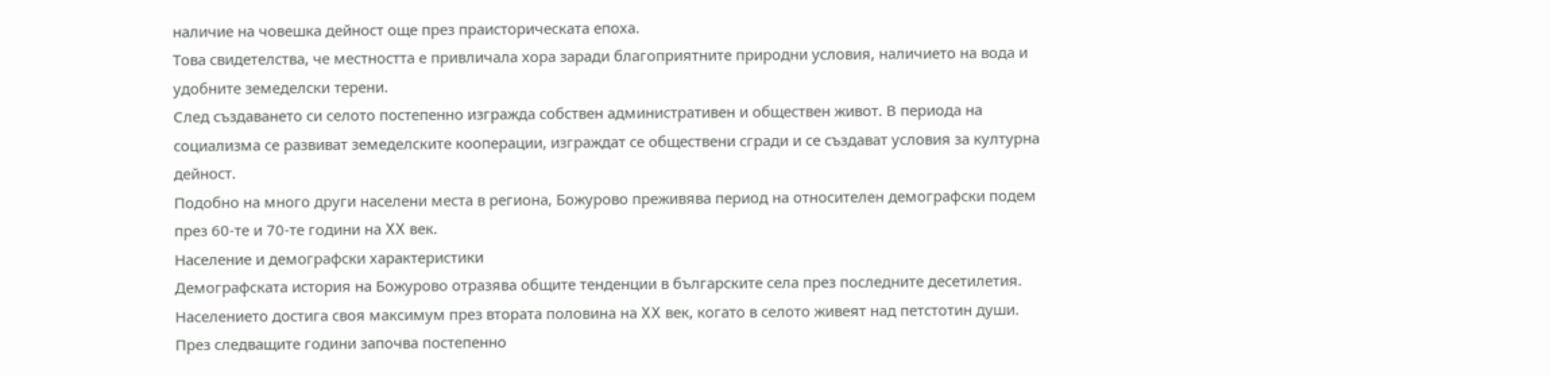наличие на човешка дейност още през праисторическата епоха.
Това свидетелства, че местността е привличала хора заради благоприятните природни условия, наличието на вода и удобните земеделски терени.
След създаването си селото постепенно изгражда собствен административен и обществен живот. В периода на социализма се развиват земеделските кооперации, изграждат се обществени сгради и се създават условия за културна дейност.
Подобно на много други населени места в региона, Божурово преживява период на относителен демографски подем през 60-те и 70-те години на XX век.
Население и демографски характеристики
Демографската история на Божурово отразява общите тенденции в българските села през последните десетилетия. Населението достига своя максимум през втората половина на XX век, когато в селото живеят над петстотин души.
През следващите години започва постепенно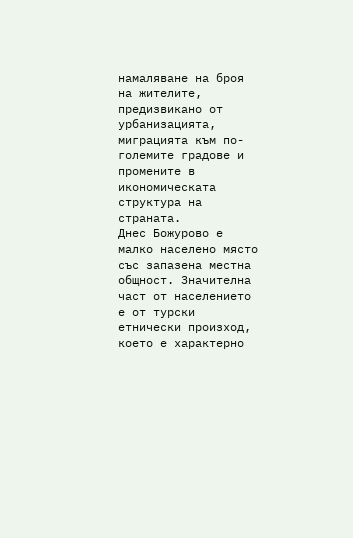намаляване на броя на жителите, предизвикано от урбанизацията, миграцията към по-големите градове и промените в икономическата структура на страната.
Днес Божурово е малко населено място със запазена местна общност. Значителна част от населението е от турски етнически произход, което е характерно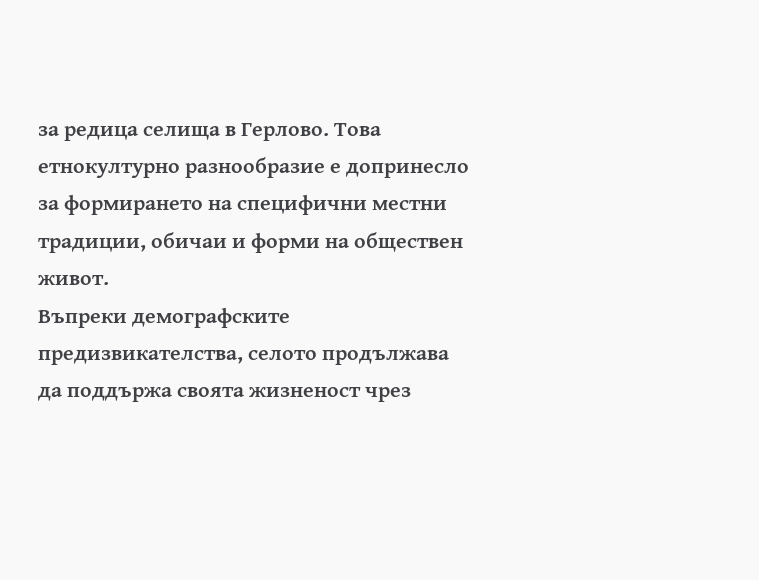за редица селища в Герлово. Това етнокултурно разнообразие е допринесло за формирането на специфични местни традиции, обичаи и форми на обществен живот.
Въпреки демографските предизвикателства, селото продължава да поддържа своята жизненост чрез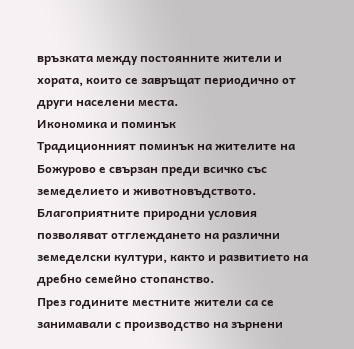връзката между постоянните жители и хората, които се завръщат периодично от други населени места.
Икономика и поминък
Традиционният поминък на жителите на Божурово е свързан преди всичко със земеделието и животновъдството. Благоприятните природни условия позволяват отглеждането на различни земеделски култури, както и развитието на дребно семейно стопанство.
През годините местните жители са се занимавали с производство на зърнени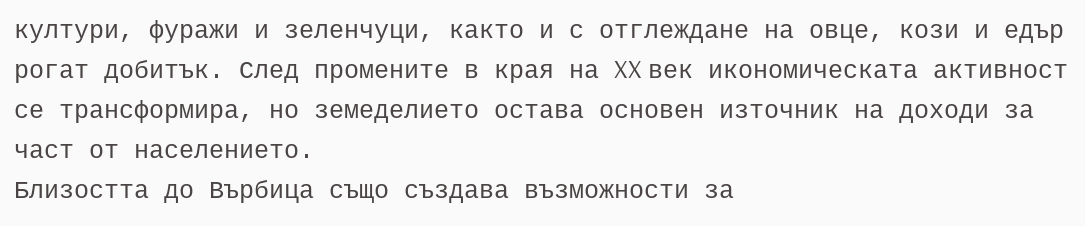култури, фуражи и зеленчуци, както и с отглеждане на овце, кози и едър рогат добитък. След промените в края на XX век икономическата активност се трансформира, но земеделието остава основен източник на доходи за част от населението.
Близостта до Върбица също създава възможности за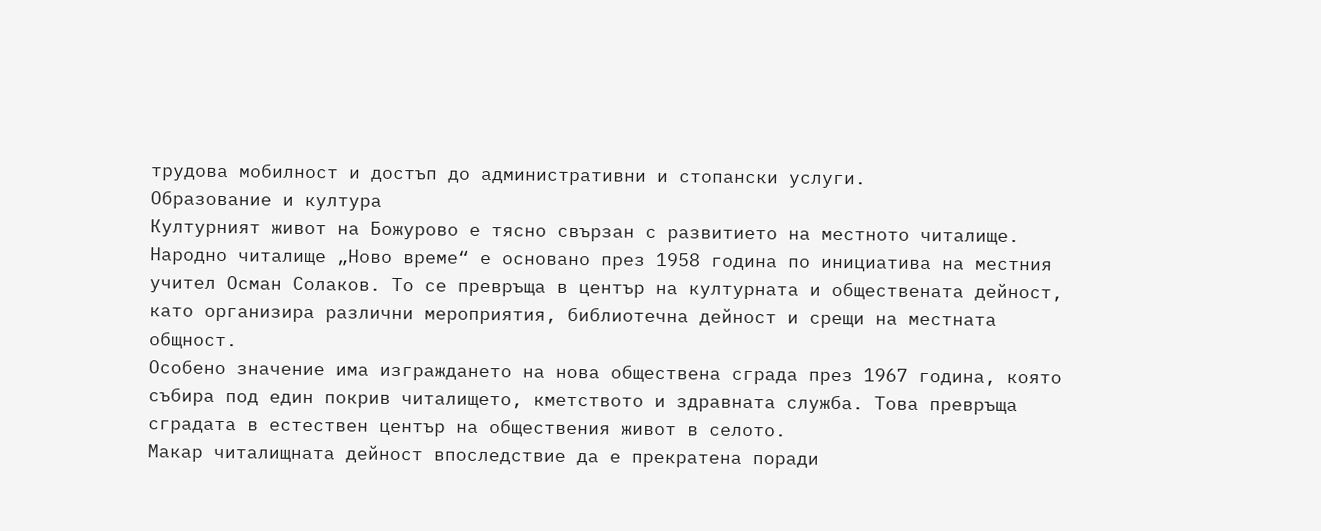трудова мобилност и достъп до административни и стопански услуги.
Образование и култура
Културният живот на Божурово е тясно свързан с развитието на местното читалище. Народно читалище „Ново време“ е основано през 1958 година по инициатива на местния учител Осман Солаков. То се превръща в център на културната и обществената дейност, като организира различни мероприятия, библиотечна дейност и срещи на местната общност.
Особено значение има изграждането на нова обществена сграда през 1967 година, която събира под един покрив читалището, кметството и здравната служба. Това превръща сградата в естествен център на обществения живот в селото.
Макар читалищната дейност впоследствие да е прекратена поради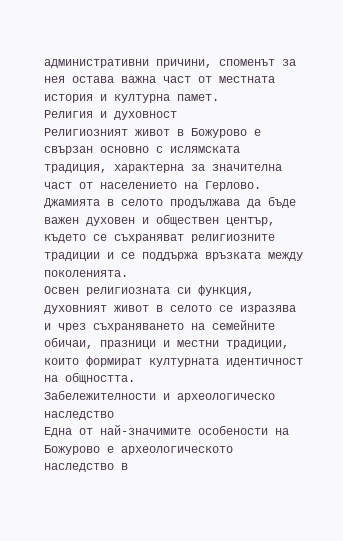административни причини, споменът за нея остава важна част от местната история и културна памет.
Религия и духовност
Религиозният живот в Божурово е свързан основно с ислямската традиция, характерна за значителна част от населението на Герлово. Джамията в селото продължава да бъде важен духовен и обществен център, където се съхраняват религиозните традиции и се поддържа връзката между поколенията.
Освен религиозната си функция, духовният живот в селото се изразява и чрез съхраняването на семейните обичаи, празници и местни традиции, които формират културната идентичност на общността.
Забележителности и археологическо наследство
Една от най-значимите особености на Божурово е археологическото наследство в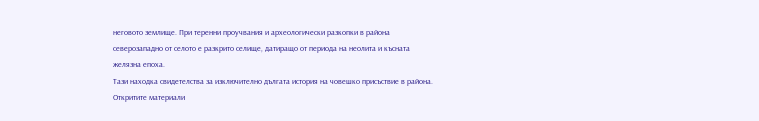неговото землище. При теренни проучвания и археологически разкопки в района северозападно от селото е разкрито селище, датиращо от периода на неолита и късната желязна епоха.
Тази находка свидетелства за изключително дългата история на човешко присъствие в района. Откритите материали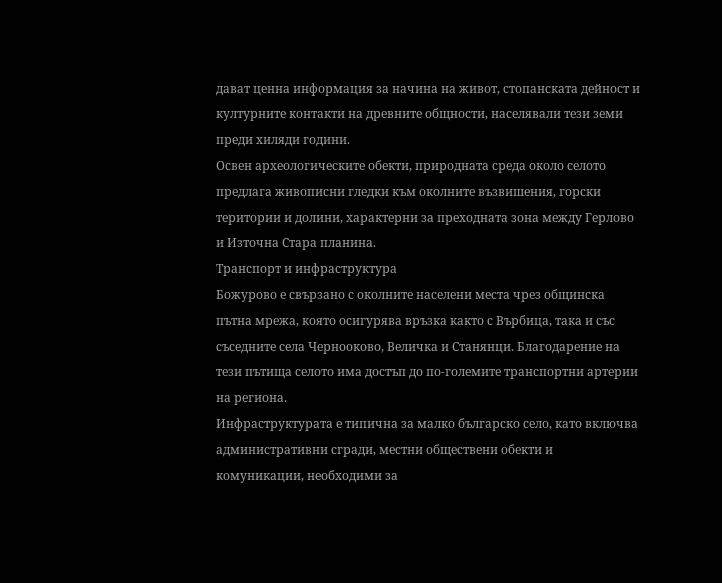дават ценна информация за начина на живот, стопанската дейност и културните контакти на древните общности, населявали тези земи преди хиляди години.
Освен археологическите обекти, природната среда около селото предлага живописни гледки към околните възвишения, горски територии и долини, характерни за преходната зона между Герлово и Източна Стара планина.
Транспорт и инфраструктура
Божурово е свързано с околните населени места чрез общинска пътна мрежа, която осигурява връзка както с Върбица, така и със съседните села Чернооково, Величка и Станянци. Благодарение на тези пътища селото има достъп до по-големите транспортни артерии на региона.
Инфраструктурата е типична за малко българско село, като включва административни сгради, местни обществени обекти и комуникации, необходими за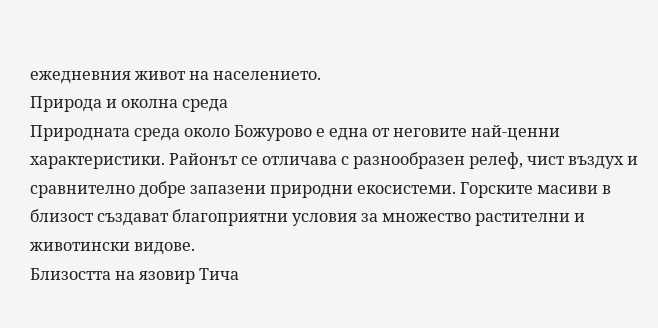ежедневния живот на населението.
Природа и околна среда
Природната среда около Божурово е една от неговите най-ценни характеристики. Районът се отличава с разнообразен релеф, чист въздух и сравнително добре запазени природни екосистеми. Горските масиви в близост създават благоприятни условия за множество растителни и животински видове.
Близостта на язовир Тича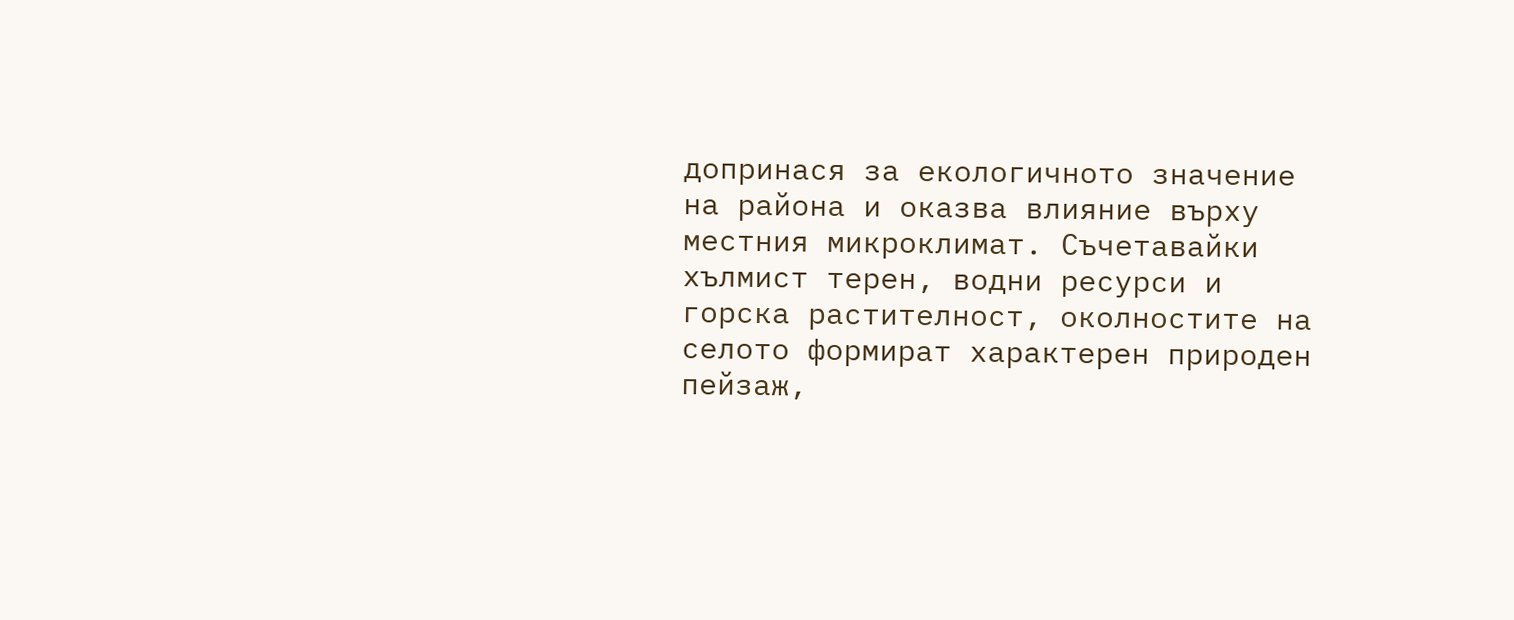допринася за екологичното значение на района и оказва влияние върху местния микроклимат. Съчетавайки хълмист терен, водни ресурси и горска растителност, околностите на селото формират характерен природен пейзаж,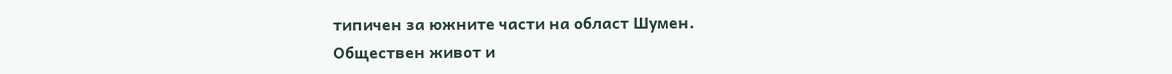типичен за южните части на област Шумен.
Обществен живот и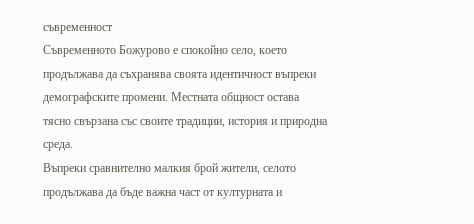съвременност
Съвременното Божурово е спокойно село, което продължава да съхранява своята идентичност въпреки демографските промени. Местната общност остава тясно свързана със своите традиции, история и природна среда.
Въпреки сравнително малкия брой жители, селото продължава да бъде важна част от културната и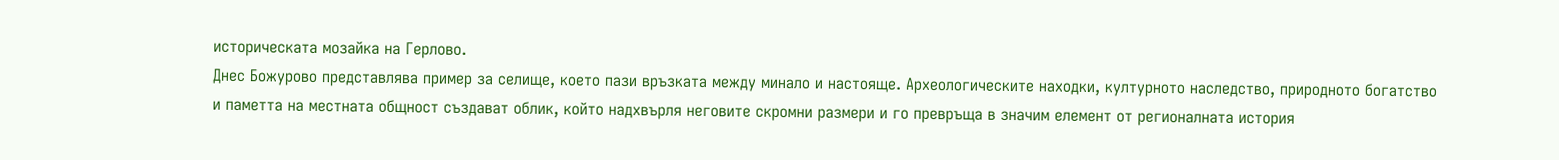историческата мозайка на Герлово.
Днес Божурово представлява пример за селище, което пази връзката между минало и настояще. Археологическите находки, културното наследство, природното богатство и паметта на местната общност създават облик, който надхвърля неговите скромни размери и го превръща в значим елемент от регионалната история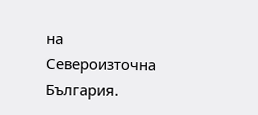на Североизточна България.